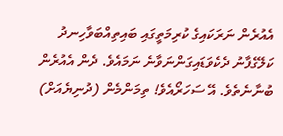އެއުރެން ނަރަކައިގެ ކުރިމަތީގައި ބައިތިއްބަވާހިނދު ކަލޭގެފާނު ދެކެވަޑައިގަންނަވާނެ ނަމައެވެ. ދެން އެއުރެން ބުނާނެތެވެ. އޭ ސަހަރޯއެވެ! ތިމަންމެން (ދުނިޔެއަށް)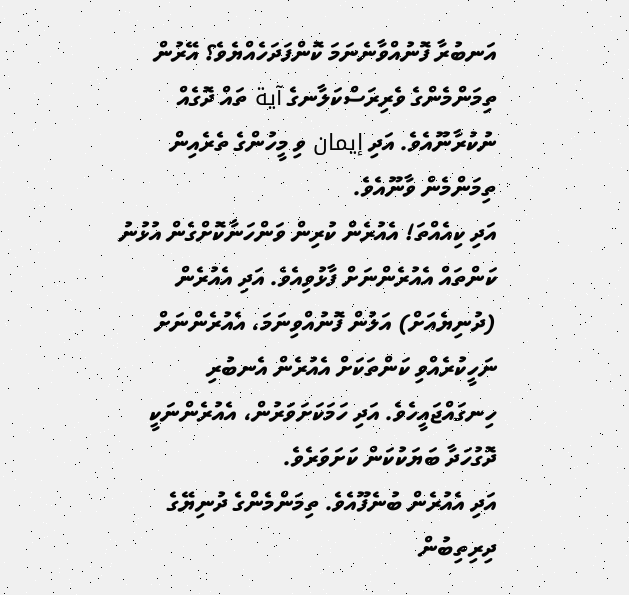އަނބުރާ ފޮނުއްވާނެނަމަ ކޮންފަދަހެއްޔެވެ؟ އޭރުން ތިމަންމެންގެ ވެރިރަސްކަލާނގެ آية ތައް ދޮގެއް ނުކުރާނޫއެވެ. އަދި إيمان ވި މީހުންގެ ތެރެއިން ތިމަންމެން ވާނޫއެވެ.
އަދި ކިއެއްތަ! އެއުރެން ކުރިން ވަންހަނާކޮށްގެން އުޅުނު ކަންތައް އެއުރެންނަށް ފާޅުވިއެވެ. އަދި އެއުރެން (ދުނިޔެއަށް) އަލުން ފޮނުއްވިނަމަ، އެއުރެންނަށް ނަހީކުރެއްވި ކަންތަކަށް އެއުރެން އެނބުރި ހިނގައްޖައީހެވެ. އަދި ހަމަކަށަވަރުން، އެއުރެންނަކީ ދޮގުހަދާ ބަޔަކުކަން ކަށަވަރެވެ.
އަދި އެއުރެން ބުނެފޫއެވެ. ތިމަންމެންގެ ދުނިޔޭގެ ދިރިތިބުން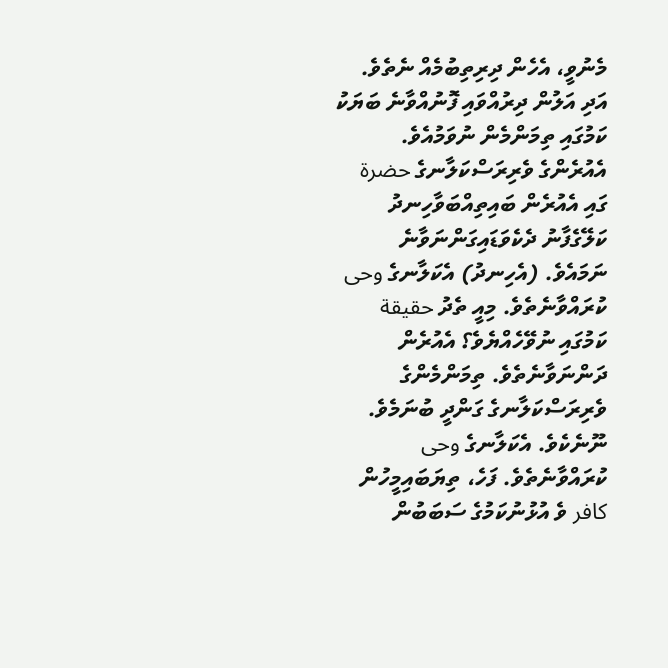މެނުވީ، އެހެން ދިރިތިބުމެއް ނެތެވެ. އަދި އަލުން ދިރުއްވައި ފޮނުއްވާނެ ބަޔަކު ކަމުގައި ތިމަންމެން ނުވަމުއެވެ.
އެއުރެންގެ ވެރިރަސްކަލާނގެ حضرة ގައި އެއުރެން ބައިތިއްބަވާހިނދު ކަލޭގެފާނު ދެކެވަޑައިގަންނަވާނެ ނަމައެވެ. (އެހިނދު) އެކަލާނގެ وحى ކުރައްވާނެތެވެ. މިއީ ތެދު حقيقة ކަމުގައި ނުވޭހެއްޔެވެ؟ އެއުރެން ދަންނަވާނެތެވެ. ތިމަންމެންގެ ވެރިރަސްކަލާނގެ ގަންދީ ބުނަމެވެ. ނޫނެކެވެ. އެކަލާނގެ وحى ކުރައްވާނެތެވެ. ފަހެ، ތިޔަބައިމީހުން كافر ވެ އުޅުނުކަމުގެ ސަބަބުން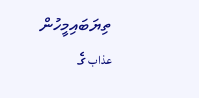ތިޔަބައިމީހުން عذاب ގެ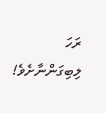ރަހަ ލިބިގަންނާށެވެ!